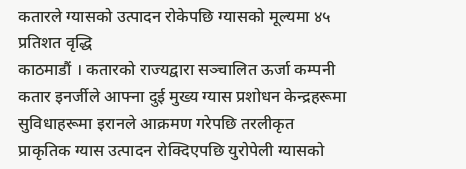कतारले ग्यासको उत्पादन रोकेपछि ग्यासको मूल्यमा ४५ प्रतिशत वृद्धि
काठमाडौं । कतारको राज्यद्वारा सञ्चालित ऊर्जा कम्पनी कतार इनर्जीले आफ्ना दुई मुख्य ग्यास प्रशोधन केन्द्रहरूमा सुविधाहरूमा इरानले आक्रमण गरेपछि तरलीकृत प्राकृतिक ग्यास उत्पादन रोक्दिएपछि युरोपेली ग्यासको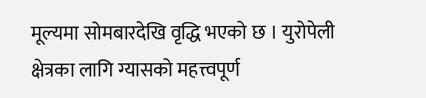मूल्यमा सोमबारदेखि वृद्धि भएको छ । युरोपेली क्षेत्रका लागि ग्यासको महत्त्वपूर्ण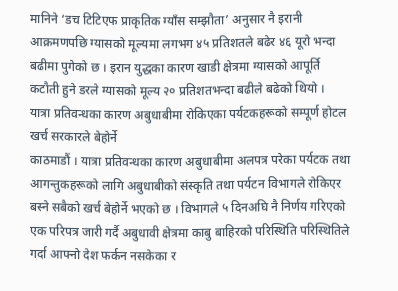मानिने ‘डच टिटिएफ प्राकृतिक ग्याँस सम्झौता’ अनुसार नै इरानी आक्रमणपछि ग्यासको मूल्यमा लगभग ४५ प्रतिशतले बढेर ४६ यूरो भन्दा बढीमा पुगेको छ । इरान युद्धका कारण खाडी क्षेत्रमा ग्यासको आपूर्ति कटौती हुने डरले ग्यासको मूल्य २० प्रतिशतभन्दा बढीले बढेको थियो ।
यात्रा प्रतिवन्धका कारण अबुधाबीमा रोकिएका पर्यटकहरूको सम्पूर्ण होटल खर्च सरकारले बेहोर्ने
काठमाडौं । यात्रा प्रतिवन्धका कारण अबुधाबीमा अलपत्र परेका पर्यटक तथा आगन्तुकहरूको लागि अबुधाबीको संस्कृति तथा पर्यटन विभागले रोकिएर बस्ने सबैको खर्च बेहोर्ने भएको छ । विभागले ५ दिनअघि नै निर्णय गरिएको एक परिपत्र जारी गर्दै अबुधावी क्षेत्रमा काबु बाहिरको परिस्थिति परिस्थितिले गर्दा आफ्नो देश फर्कन नसकेका र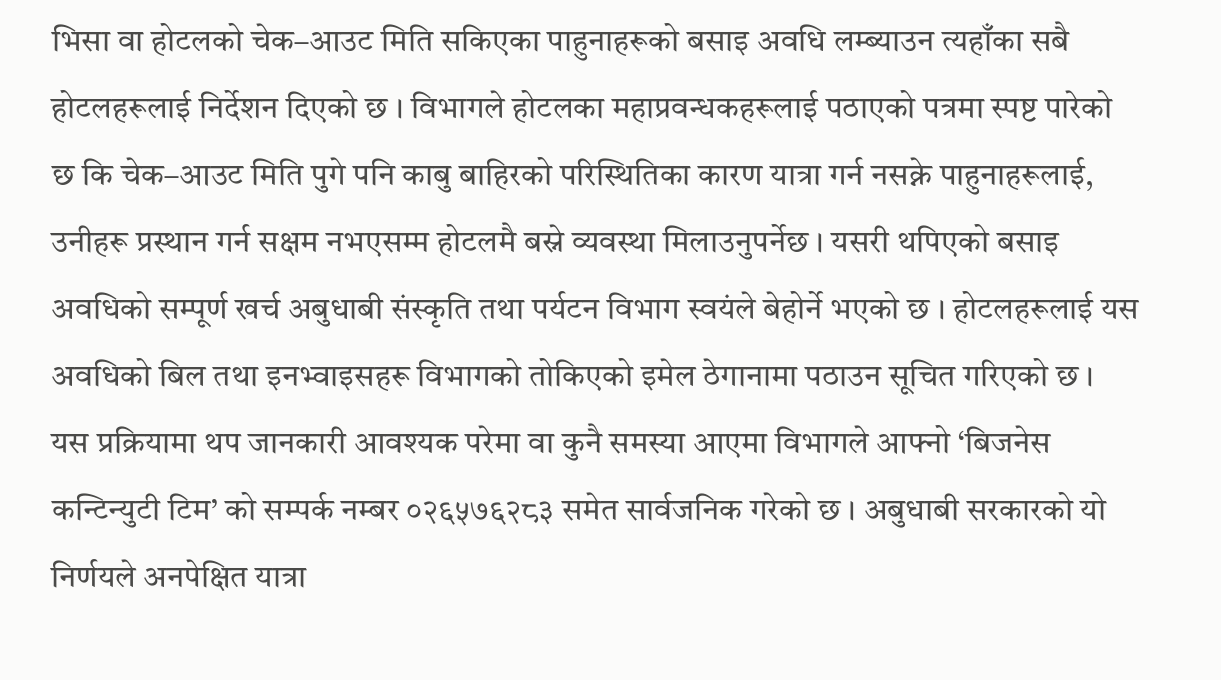भिसा वा होटलको चेक–आउट मिति सकिएका पाहुनाहरूको बसाइ अवधि लम्ब्याउन त्यहाँका सबै होटलहरूलाई निर्देशन दिएको छ । विभागले होटलका महाप्रवन्धकहरूलाई पठाएको पत्रमा स्पष्ट पारेको छ कि चेक–आउट मिति पुगे पनि काबु बाहिरको परिस्थितिका कारण यात्रा गर्न नसक्ने पाहुनाहरूलाई, उनीहरू प्रस्थान गर्न सक्षम नभएसम्म होटलमै बस्ने व्यवस्था मिलाउनुपर्नेछ । यसरी थपिएको बसाइ अवधिको सम्पूर्ण खर्च अबुधाबी संस्कृति तथा पर्यटन विभाग स्वयंले बेहोर्ने भएको छ । होटलहरूलाई यस अवधिको बिल तथा इनभ्वाइसहरू विभागको तोकिएको इमेल ठेगानामा पठाउन सूचित गरिएको छ । यस प्रक्रियामा थप जानकारी आवश्यक परेमा वा कुनै समस्या आएमा विभागले आफ्नो ‘बिजनेस कन्टिन्युटी टिम’ को सम्पर्क नम्बर ०२६५७६२८३ समेत सार्वजनिक गरेको छ । अबुधाबी सरकारको यो निर्णयले अनपेक्षित यात्रा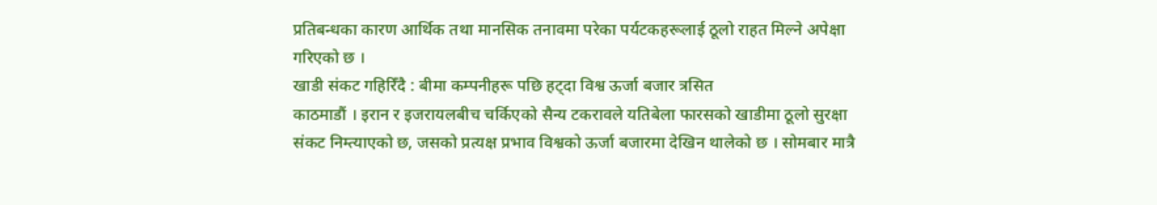प्रतिबन्धका कारण आर्थिक तथा मानसिक तनावमा परेका पर्यटकहरूलाई ठूलो राहत मिल्ने अपेक्षा गरिएको छ ।
खाडी संकट गहिरिँदै : बीमा कम्पनीहरू पछि हट्दा विश्व ऊर्जा बजार त्रसित
काठमाडौं । इरान र इजरायलबीच चर्किएको सैन्य टकरावले यतिबेला फारसको खाडीमा ठूलो सुरक्षा संकट निम्त्याएको छ, जसको प्रत्यक्ष प्रभाव विश्वको ऊर्जा बजारमा देखिन थालेको छ । सोमबार मात्रै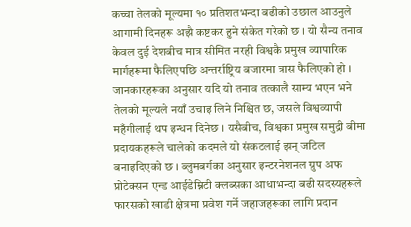कच्चा तेलको मूल्यमा १० प्रतिशतभन्दा बढीको उछाल आउनुले आगामी दिनहरू अझै कष्टकर हुने संकेत गरेको छ । यो सैन्य तनाव केवल दुई देशबीच मात्र सीमित नरही विश्वकै प्रमुख व्यापारिक मार्गहरूमा फैलिएपछि अन्तर्राष्ट्रिय बजारमा त्रास फैलिएको हो । जानकारहरूका अनुसार यदि यो तनाव तत्कालै साम्य भएन भने तेलको मूल्यले नयाँ उचाइ लिने निश्चित छ, जसले विश्वव्यापी महँगीलाई थप इन्धन दिनेछ । यसैबीच, विश्वका प्रमुख समुद्री बीमा प्रदायकहरूले चालेको कदमले यो संकटलाई झन् जटिल बनाइदिएको छ । ब्लुमबर्गका अनुसार इन्टरनेशनल ग्रुप अफ प्रोटेक्सन एन्ड आईडेम्निटी क्लब्सका आधाभन्दा बढी सदस्यहरूले फारसको खाडी क्षेत्रमा प्रवेश गर्ने जहाजहरूका लागि प्रदान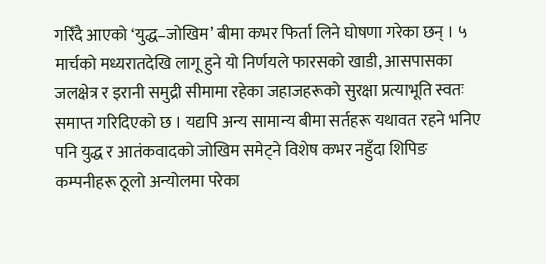गरिँदै आएको ‘युद्ध–जोखिम’ बीमा कभर फिर्ता लिने घोषणा गरेका छन् । ५ मार्चको मध्यरातदेखि लागू हुने यो निर्णयले फारसको खाडी, आसपासका जलक्षेत्र र इरानी समुद्री सीमामा रहेका जहाजहरूको सुरक्षा प्रत्याभूति स्वतः समाप्त गरिदिएको छ । यद्यपि अन्य सामान्य बीमा सर्तहरू यथावत रहने भनिए पनि युद्ध र आतंकवादको जोखिम समेट्ने विशेष कभर नहुँदा शिपिङ कम्पनीहरू ठूलो अन्योलमा परेका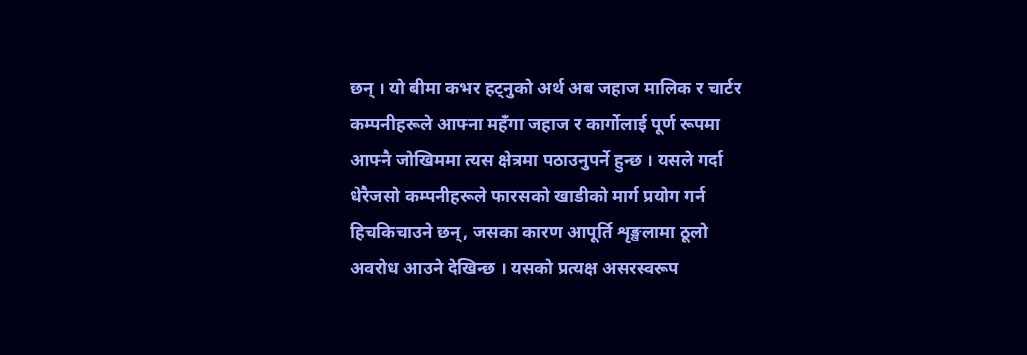छन् । यो बीमा कभर हट्नुको अर्थ अब जहाज मालिक र चार्टर कम्पनीहरूले आफ्ना महँगा जहाज र कार्गोलाई पूर्ण रूपमा आफ्नै जोखिममा त्यस क्षेत्रमा पठाउनुपर्ने हुन्छ । यसले गर्दा धेरैजसो कम्पनीहरूले फारसको खाडीको मार्ग प्रयोग गर्न हिचकिचाउने छन्, जसका कारण आपूर्ति शृङ्खलामा ठूलो अवरोध आउने देखिन्छ । यसको प्रत्यक्ष असरस्वरूप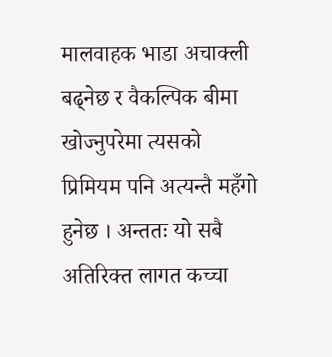मालवाहक भाडा अचाक्ली बढ्नेछ र वैकल्पिक बीमा खोज्नुपरेमा त्यसको प्रिमियम पनि अत्यन्तै महँगो हुनेछ । अन्ततः यो सबै अतिरिक्त लागत कच्चा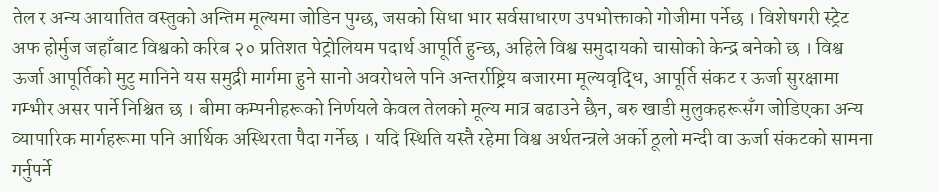तेल र अन्य आयातित वस्तुको अन्तिम मूल्यमा जोडिन पुग्छ, जसको सिधा भार सर्वसाधारण उपभोक्ताको गोजीमा पर्नेछ । विशेषगरी स्ट्रेट अफ होर्मुज जहाँबाट विश्वको करिब २० प्रतिशत पेट्रोलियम पदार्थ आपूर्ति हुन्छ, अहिले विश्व समुदायको चासोको केन्द्र बनेको छ । विश्व ऊर्जा आपूर्तिको मुटु मानिने यस समुद्री मार्गमा हुने सानो अवरोधले पनि अन्तर्राष्ट्रिय बजारमा मूल्यवृद्धि, आपूर्ति संकट र ऊर्जा सुरक्षामा गम्भीर असर पार्ने निश्चित छ । बीमा कम्पनीहरूको निर्णयले केवल तेलको मूल्य मात्र बढाउने छैन, बरु खाडी मुलुकहरूसँग जोडिएका अन्य व्यापारिक मार्गहरूमा पनि आर्थिक अस्थिरता पैदा गर्नेछ । यदि स्थिति यस्तै रहेमा विश्व अर्थतन्त्रले अर्को ठूलो मन्दी वा ऊर्जा संकटको सामना गर्नुपर्ने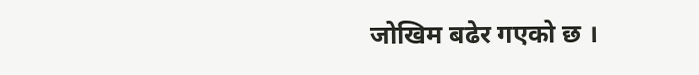जोखिम बढेर गएको छ ।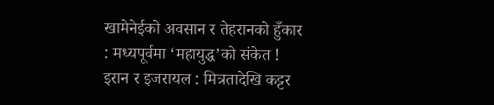खामेनेईको अवसान र तेहरानको हुँकार : मध्यपूर्वमा ‘महायुद्ध’को संकेत ! इरान र इजरायल : मित्रतादेखि कट्टर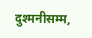दुश्मनीसम्म,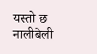यस्तो छ नालीबेली